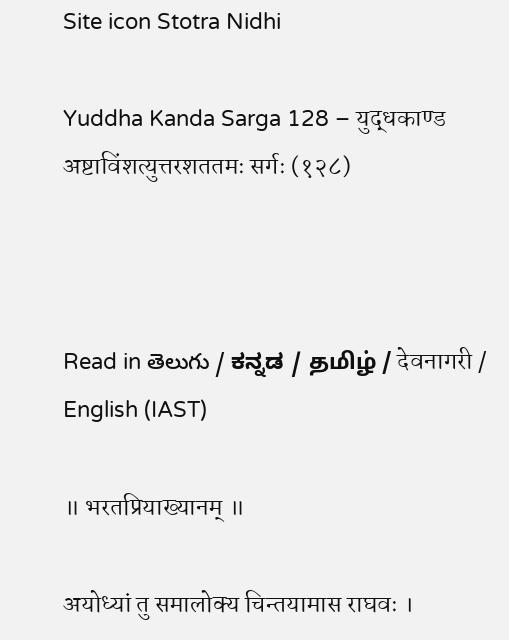Site icon Stotra Nidhi

Yuddha Kanda Sarga 128 – युद्धकाण्ड अष्टाविंशत्युत्तरशततमः सर्गः (१२८)



Read in తెలుగు / ಕನ್ನಡ / தமிழ் / देवनागरी / English (IAST)

॥ भरतप्रियाख्यानम् ॥

अयोध्यां तु समालोक्य चिन्तयामास राघवः ।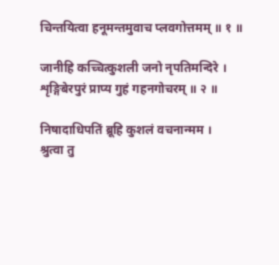चिन्तयित्वा हनूमन्तमुवाच प्लवगोत्तमम् ॥ १ ॥

जानीहि कच्चित्कुशली जनो नृपतिमन्दिरे ।
शृङ्गिबेरपुरं प्राप्य गुहं गहनगोचरम् ॥ २ ॥

निषादाधिपतिं ब्रूहि कुशलं वचनान्मम ।
श्रुत्वा तु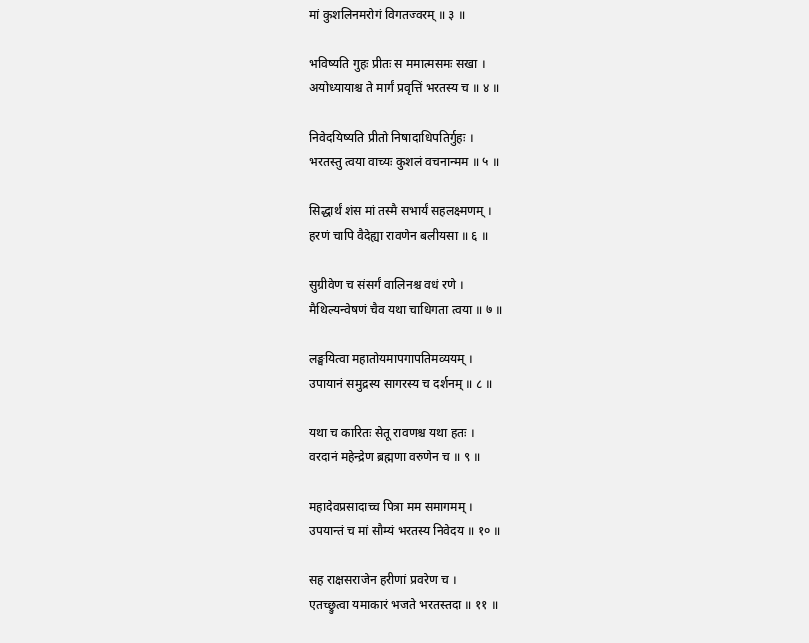मां कुशलिनमरोगं विगतज्वरम् ॥ ३ ॥

भविष्यति गुहः प्रीतः स ममात्मसमः सखा ।
अयोध्यायाश्च ते मार्गं प्रवृत्तिं भरतस्य च ॥ ४ ॥

निवेदयिष्यति प्रीतो निषादाधिपतिर्गुहः ।
भरतस्तु त्वया वाच्यः कुशलं वचनान्मम ॥ ५ ॥

सिद्धार्थं शंस मां तस्मै सभार्यं सहलक्ष्मणम् ।
हरणं चापि वैदेह्या रावणेन बलीयसा ॥ ६ ॥

सुग्रीवेण च संसर्गं वालिनश्च वधं रणे ।
मैथिल्यन्वेषणं चैव यथा चाधिगता त्वया ॥ ७ ॥

लङ्घयित्वा महातोयमापगापतिमव्ययम् ।
उपायानं समुद्रस्य सागरस्य च दर्शनम् ॥ ८ ॥

यथा च कारितः सेतू रावणश्च यथा हतः ।
वरदानं महेन्द्रेण ब्रह्मणा वरुणेन च ॥ ९ ॥

महादेवप्रसादाच्च पित्रा मम समागमम् ।
उपयान्तं च मां सौम्यं भरतस्य निवेदय ॥ १० ॥

सह राक्षसराजेन हरीणां प्रवरेण च ।
एतच्छ्रुत्वा यमाकारं भजते भरतस्तदा ॥ ११ ॥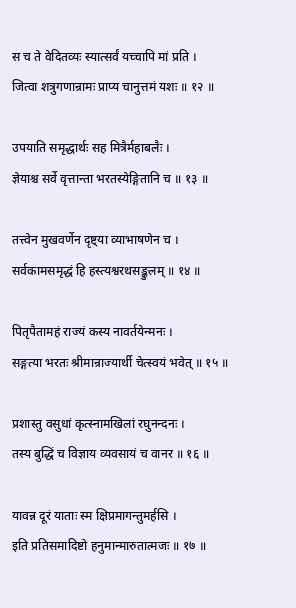स च ते वेदितव्यः स्यात्सर्वं यच्चापि मां प्रति ।
जित्वा शत्रुगणान्रामः प्राप्य चानुत्तमं यशः ॥ १२ ॥

उपयाति समृद्धार्थः सह मित्रैर्महाबलैः ।
ज्ञेयाश्च सर्वे वृत्तान्ता भरतस्येङ्गितानि च ॥ १३ ॥

तत्त्वेन मुखवर्णेन दृष्ट्या व्याभाषणेन च ।
सर्वकामसमृद्धं हि हस्त्यश्वरथसङ्कुलम् ॥ १४ ॥

पितृपैतामहं राज्यं कस्य नावर्तयेन्मनः ।
सङ्गत्या भरतः श्रीमान्राज्यार्थी चेत्स्वयं भवेत् ॥ १५ ॥

प्रशास्तु वसुधां कृत्स्नामखिलां रघुनन्दनः ।
तस्य बुद्धिं च विज्ञाय व्यवसायं च वानर ॥ १६ ॥

यावन्न दूरं याताः स्म क्षिप्रमागन्तुमर्हसि ।
इति प्रतिसमादिष्टो हनुमान्मारुतात्मजः ॥ १७ ॥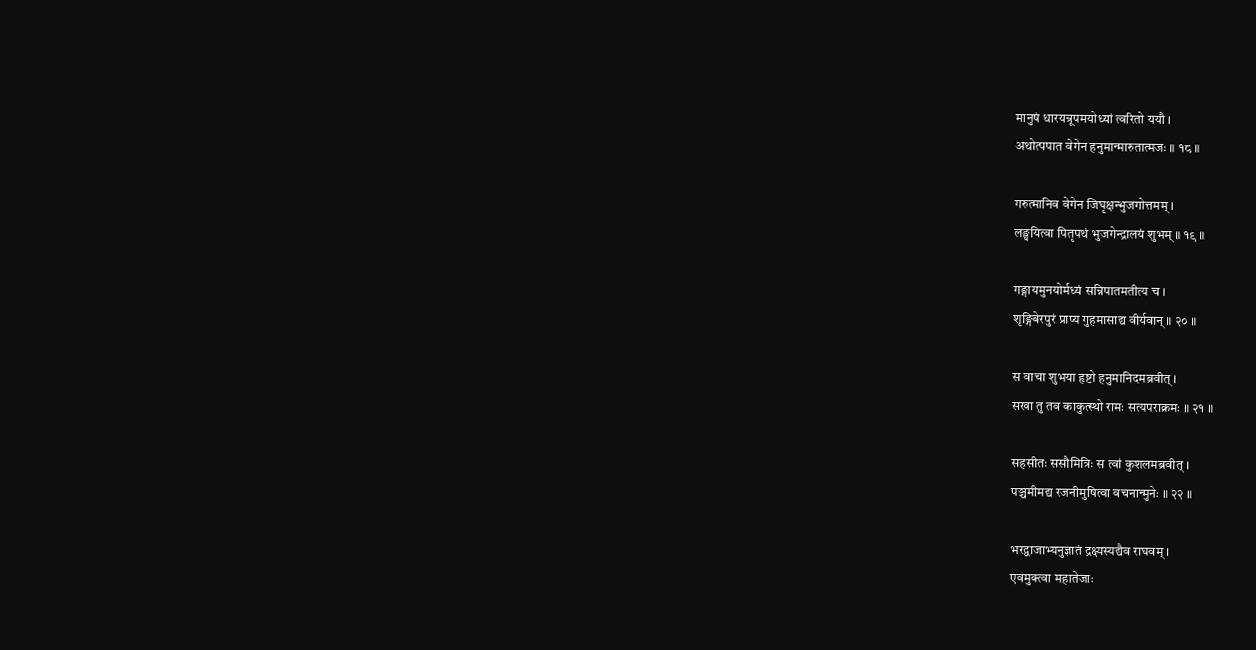मानुषं धारयन्रूपमयोध्यां त्वरितो ययौ ।
अथोत्पपात वेगेन हनुमान्मारुतात्मजः ॥ १८ ॥

गरुत्मानिव वेगेन जिघृक्षन्भुजगोत्तमम् ।
लङ्घयित्वा पितृपथं भुजगेन्द्रालयं शुभम् ॥ १९ ॥

गङ्गायमुनयोर्मध्यं सन्निपातमतीत्य च ।
शृङ्गिबेरपुरं प्राप्य गुहमासाद्य वीर्यवान् ॥ २० ॥

स वाचा शुभया हृष्टो हनुमानिदमब्रवीत् ।
सखा तु तव काकुत्स्थो रामः सत्यपराक्रमः ॥ २१ ॥

सहसीतः ससौमित्रिः स त्वां कुशलमब्रवीत् ।
पञ्चमीमद्य रजनीमुषित्वा वचनान्मुनेः ॥ २२ ॥

भरद्वाजाभ्यनुज्ञातं द्रक्ष्यस्यद्यैव राघवम् ।
एवमुक्त्वा महातेजाः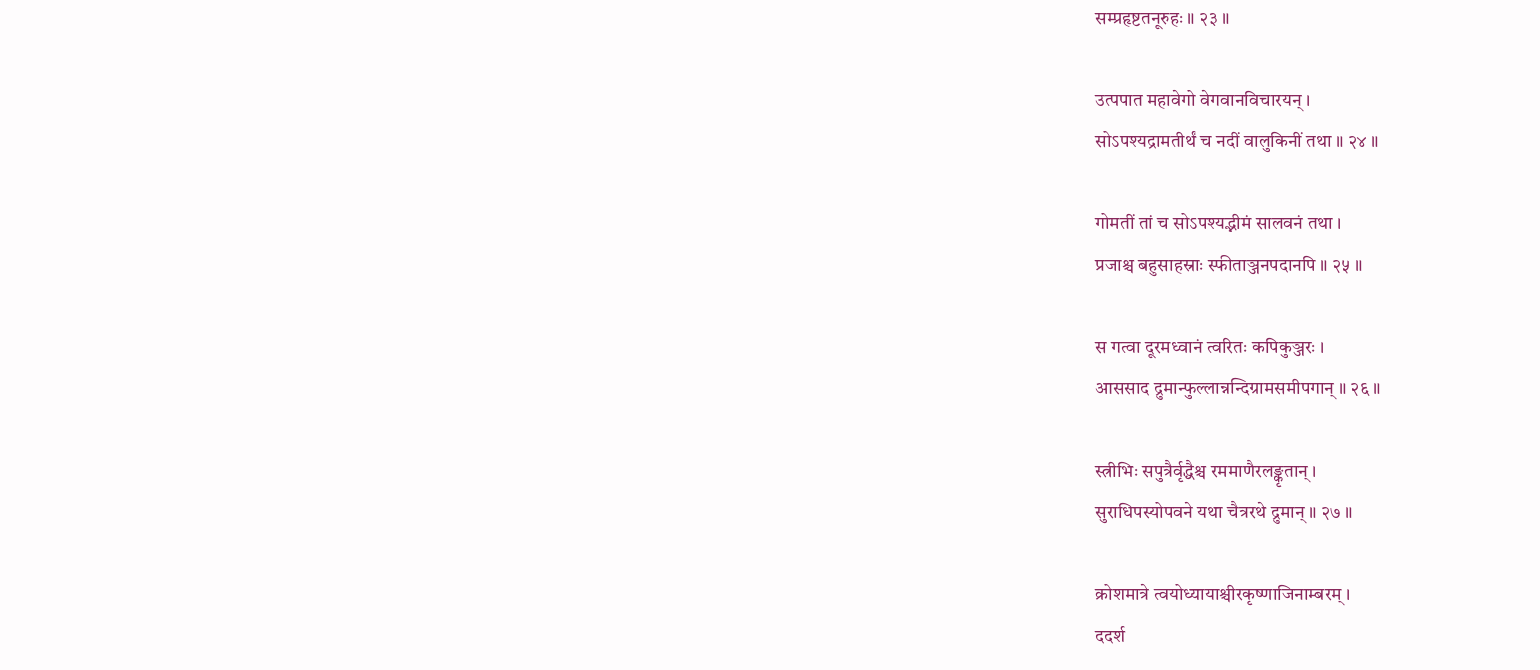सम्प्रहृष्टतनूरुहः ॥ २३ ॥

उत्पपात महावेगो वेगवानविचारयन् ।
सोऽपश्यद्रामतीर्थं च नदीं वालुकिनीं तथा ॥ २४ ॥

गोमतीं तां च सोऽपश्यद्भीमं सालवनं तथा ।
प्रजाश्च बहुसाहस्राः स्फीताञ्जनपदानपि ॥ २५ ॥

स गत्वा दूरमध्वानं त्वरितः कपिकुञ्जरः ।
आससाद द्रुमान्फुल्लान्नन्दिग्रामसमीपगान् ॥ २६ ॥

स्त्रीभिः सपुत्रैर्वृद्धैश्च रममाणैरलङ्कृतान् ।
सुराधिपस्योपवने यथा चैत्ररथे द्रुमान् ॥ २७ ॥

क्रोशमात्रे त्वयोध्यायाश्चीरकृष्णाजिनाम्बरम् ।
ददर्श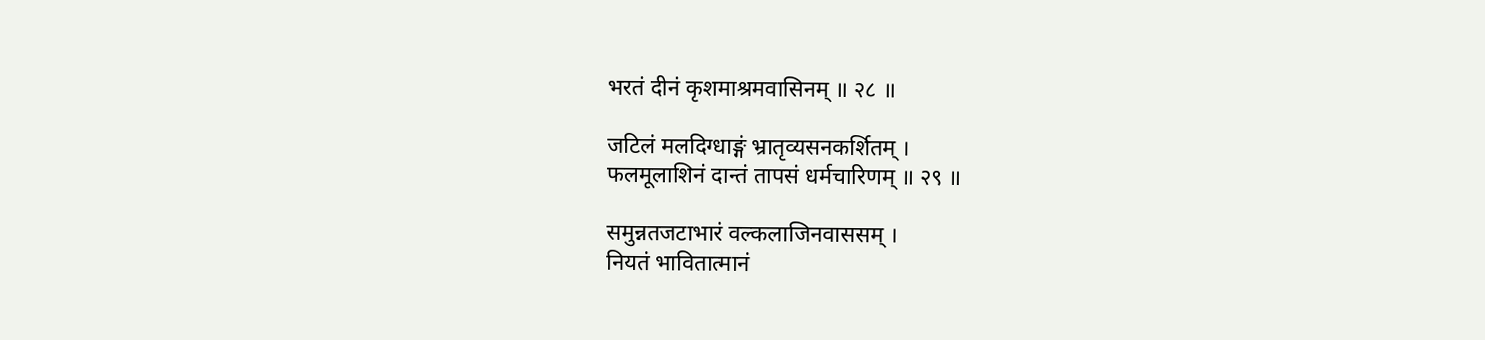भरतं दीनं कृशमाश्रमवासिनम् ॥ २८ ॥

जटिलं मलदिग्धाङ्गं भ्रातृव्यसनकर्शितम् ।
फलमूलाशिनं दान्तं तापसं धर्मचारिणम् ॥ २९ ॥

समुन्नतजटाभारं वल्कलाजिनवाससम् ।
नियतं भावितात्मानं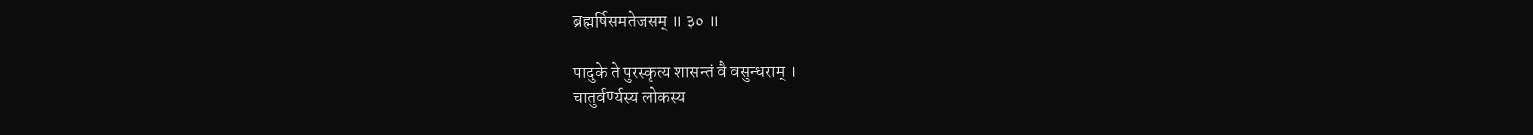ब्रह्मर्षिसमतेजसम् ॥ ३० ॥

पादुके ते पुरस्कृत्य शासन्तं वै वसुन्धराम् ।
चातुर्वर्ण्यस्य लोकस्य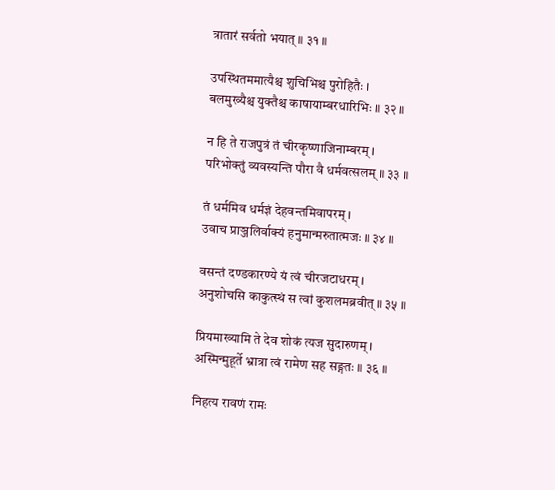त्रातारं सर्वतो भयात् ॥ ३१ ॥

उपस्थितममात्यैश्च शुचिभिश्च पुरोहितैः ।
बलमुख्यैश्च युक्तैश्च काषायाम्बरधारिभिः ॥ ३२ ॥

न हि ते राजपुत्रं तं चीरकृष्णाजिनाम्बरम् ।
परिभोक्तुं व्यवस्यन्ति पौरा वै धर्मवत्सलम् ॥ ३३ ॥

तं धर्ममिव धर्मज्ञं देहवन्तमिवापरम् ।
उवाच प्राञ्जलिर्वाक्यं हनुमान्मरुतात्मजः ॥ ३४ ॥

वसन्तं दण्डकारण्ये यं त्वं चीरजटाधरम् ।
अनुशोचसि काकुत्स्थं स त्वां कुशलमब्रवीत् ॥ ३५ ॥

प्रियमाख्यामि ते देव शोकं त्यज सुदारुणम् ।
अस्मिन्मुहूर्ते भ्रात्रा त्वं रामेण सह सङ्गतः ॥ ३६ ॥

निहत्य रावणं रामः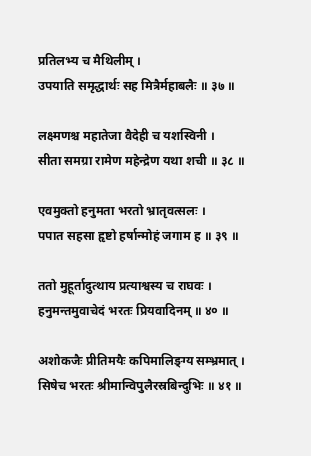प्रतिलभ्य च मैथिलीम् ।
उपयाति समृद्धार्थः सह मित्रैर्महाबलैः ॥ ३७ ॥

लक्ष्मणश्च महातेजा वैदेही च यशस्विनी ।
सीता समग्रा रामेण महेन्द्रेण यथा शची ॥ ३८ ॥

एवमुक्तो हनुमता भरतो भ्रातृवत्सलः ।
पपात सहसा हृष्टो हर्षान्मोहं जगाम ह ॥ ३९ ॥

ततो मुहूर्तादुत्थाय प्रत्याश्वस्य च राघवः ।
हनुमन्तमुवाचेदं भरतः प्रियवादिनम् ॥ ४० ॥

अशोकजैः प्रीतिमयैः कपिमालिङ्ग्य सम्भ्रमात् ।
सिषेच भरतः श्रीमान्विपुलैरस्रबिन्दुभिः ॥ ४१ ॥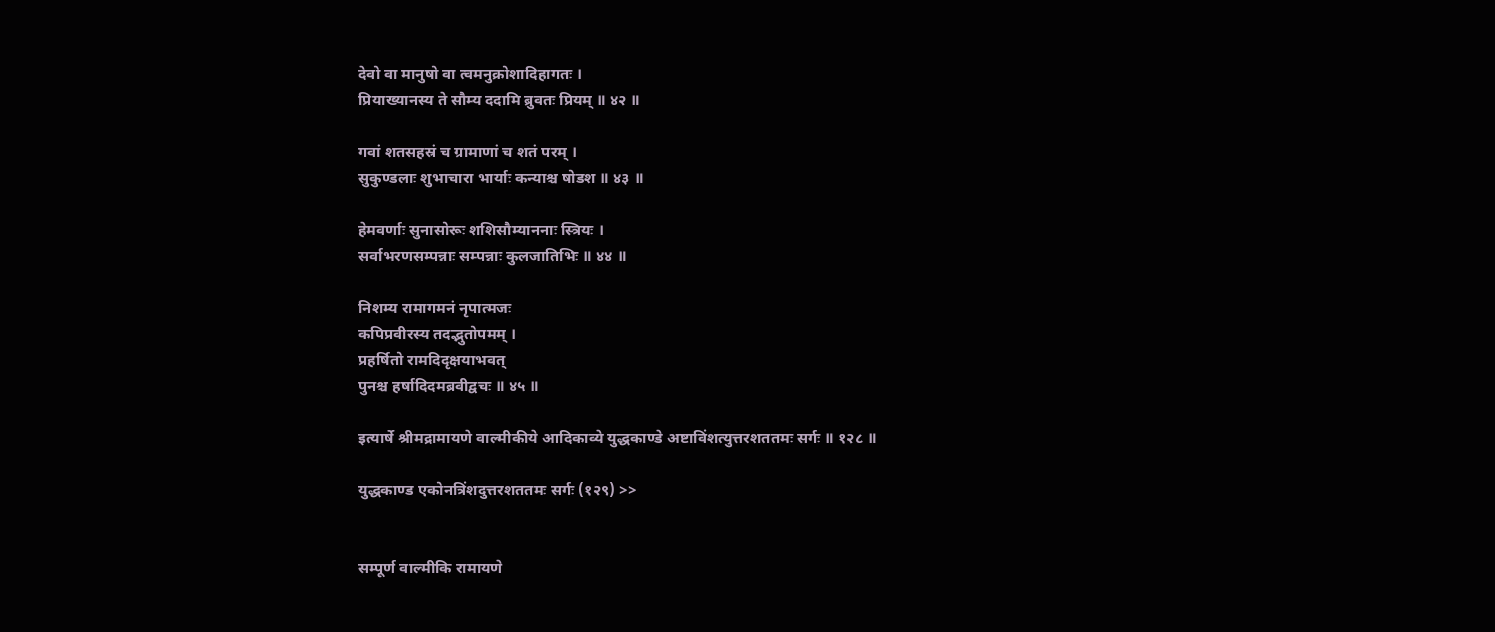देवो वा मानुषो वा त्वमनुक्रोशादिहागतः ।
प्रियाख्यानस्य ते सौम्य ददामि ब्रुवतः प्रियम् ॥ ४२ ॥

गवां शतसहस्रं च ग्रामाणां च शतं परम् ।
सुकुण्डलाः शुभाचारा भार्याः कन्याश्च षोडश ॥ ४३ ॥

हेमवर्णाः सुनासोरूः शशिसौम्याननाः स्त्रियः ।
सर्वाभरणसम्पन्नाः सम्पन्नाः कुलजातिभिः ॥ ४४ ॥

निशम्य रामागमनं नृपात्मजः
कपिप्रवीरस्य तदद्भुतोपमम् ।
प्रहर्षितो रामदिदृक्षयाभवत्
पुनश्च हर्षादिदमब्रवीद्वचः ॥ ४५ ॥

इत्यार्षे श्रीमद्रामायणे वाल्मीकीये आदिकाव्ये युद्धकाण्डे अष्टाविंशत्युत्तरशततमः सर्गः ॥ १२८ ॥

युद्धकाण्ड एकोनत्रिंशदुत्तरशततमः सर्गः (१२९) >>


सम्पूर्ण वाल्मीकि रामायणे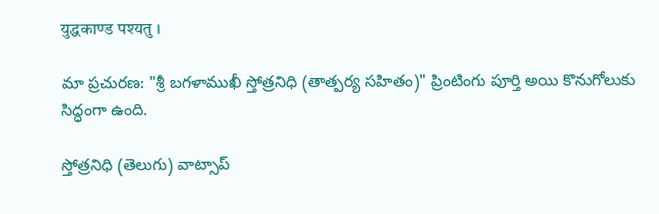युद्धकाण्ड पश्यतु ।

మా ప్రచురణ: "శ్రీ బగళాముఖీ స్తోత్రనిధి (తాత్పర్య సహితం)" ప్రింటింగు పూర్తి అయి కొనుగోలుకు సిద్ధంగా ఉంది.

స్తోత్రనిధి (తెలుగు) వాట్సాప్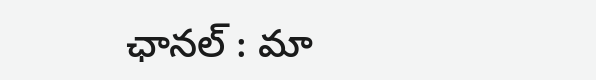ఛానల్ : మా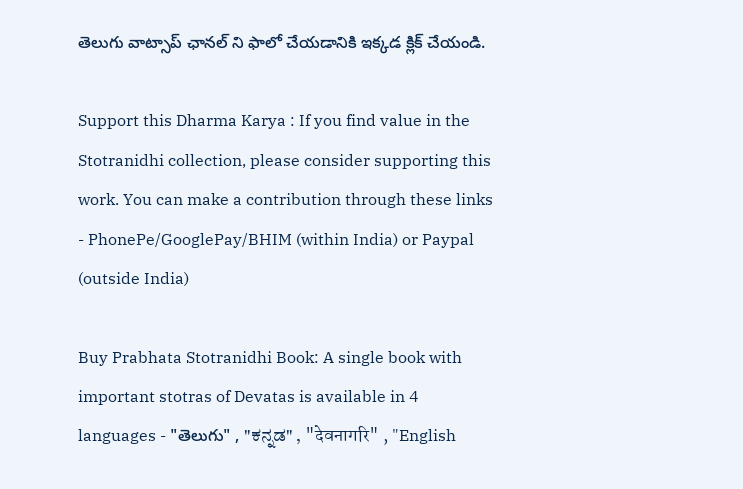తెలుగు వాట్సాప్ ఛానల్ ని ఫాలో చేయడానికి ఇక్కడ క్లిక్ చేయండి.

Support this Dharma Karya : If you find value in the Stotranidhi collection, please consider supporting this work. You can make a contribution through these links - PhonePe/GooglePay/BHIM (within India) or Paypal (outside India)

Buy Prabhata Stotranidhi Book: A single book with important stotras of Devatas is available in 4 languages - "తెలుగు" , "ಕನ್ನಡ" , "देवनागरि" , "English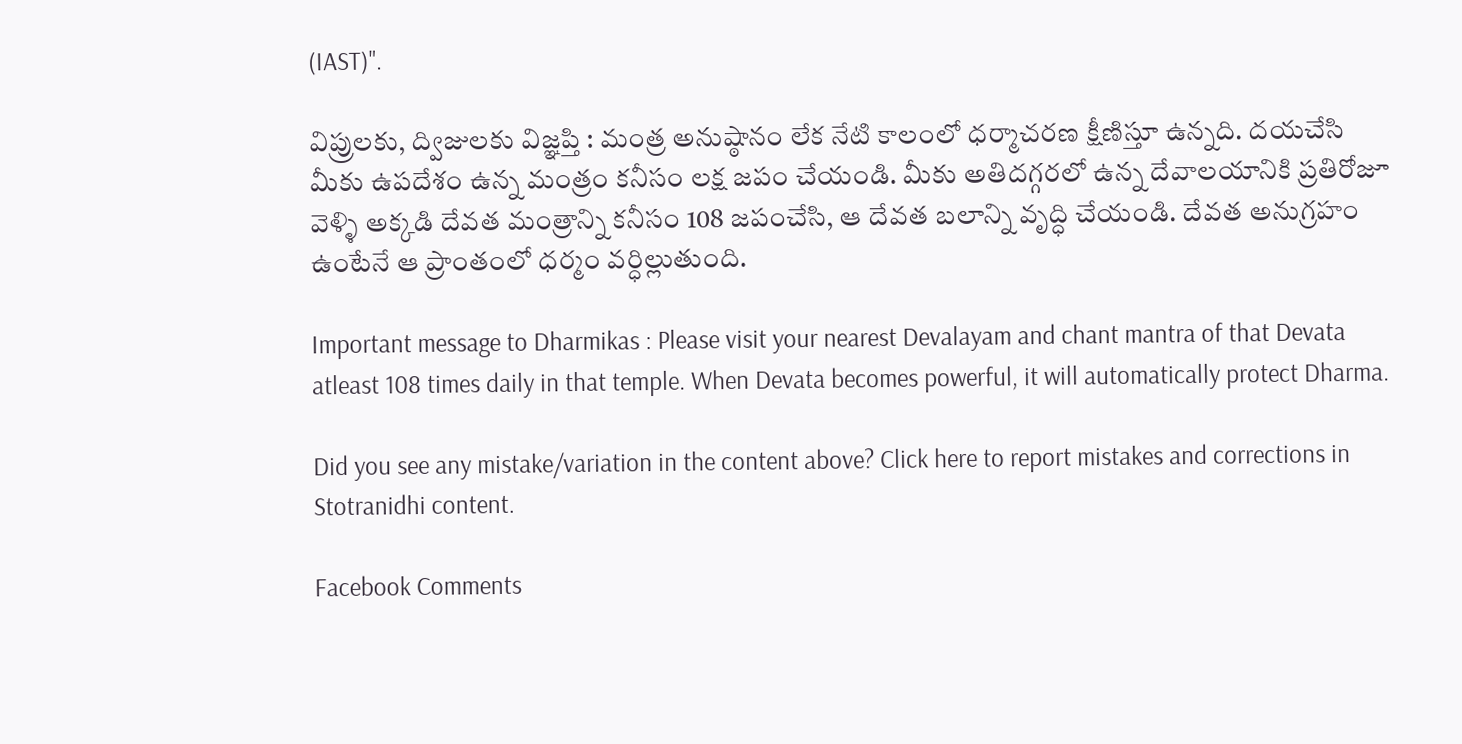(IAST)".

విప్రులకు, ద్విజులకు విజ్ఞప్తి : మంత్ర అనుష్ఠానం లేక నేటి కాలంలో ధర్మాచరణ క్షీణిస్తూ ఉన్నది. దయచేసి మీకు ఉపదేశం ఉన్న మంత్రం కనీసం లక్ష జపం చేయండి. మీకు అతిదగ్గరలో ఉన్న దేవాలయానికి ప్రతిరోజూ వెళ్ళి అక్కడి దేవత మంత్రాన్ని కనీసం 108 జపంచేసి, ఆ దేవత బలాన్ని వృద్ధి చేయండి. దేవత అనుగ్రహం ఉంటేనే ఆ ప్రాంతంలో ధర్మం వర్ధిల్లుతుంది.

Important message to Dharmikas : Please visit your nearest Devalayam and chant mantra of that Devata atleast 108 times daily in that temple. When Devata becomes powerful, it will automatically protect Dharma.

Did you see any mistake/variation in the content above? Click here to report mistakes and corrections in Stotranidhi content.

Facebook Comments